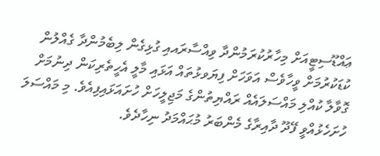ޢައްޑޫސިޓީއަށް މިހާރުކުރަމުންދާ ވިއްސާރައއި ގުޅިގެން ލިބެމުންދާ ގެއްލުން ކުޑަކުރުމަށް ވީހާވެސް އަވަހަށް ފިޔަވޅުތައް އަޅައި މާލީ އެހީތެރިކަން ދިނުމަށް ގޮވާލާ ކުއްލި މައްސަލައެއް ރައްޔިތުންގެ މަޖިލީހަށް ހުށައަޅައިފިއެވެ. މި މައްސަލަ ހުށަހެޅުއްވީ ފޭދޫ ދާއިރާގެ މެންބަރު މުޙައްމަދު ނިހާދެވެ.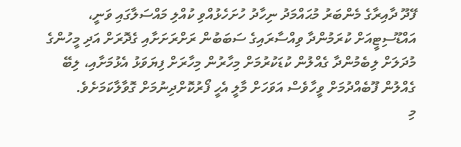ފޭދޫ ދާއިރާގެ މެންބަރު މުޙައްމަދު ނިހާދު ހުށަހެޅުއްވި ކުއްލި މައްސަލާގައި ވަނީ، އައްޑޫސިޓީއަށް ކުރަމުންދާ ވިއްސާރައިގެ ސަބަބުން ރަށްރަށަށާއި ގެދޮރަށް އަދި މީހުންގެ މުދަލަށް ލިބެމުންދާ ގެއްލުން ކުޑަކުރުމަށް މިހާރުން މިހާރަށް ފިޔަވަޅު އެޅުމަށާއި، ލިބޭ ގެއްލުން ފޫބެއްދުމަށް ވީހާވެސް އަވަހަށް މާލީ އެހީ ފޯރުކޮށްދިނުމަށް ގޮވާލާކަމަށެވެ.
މި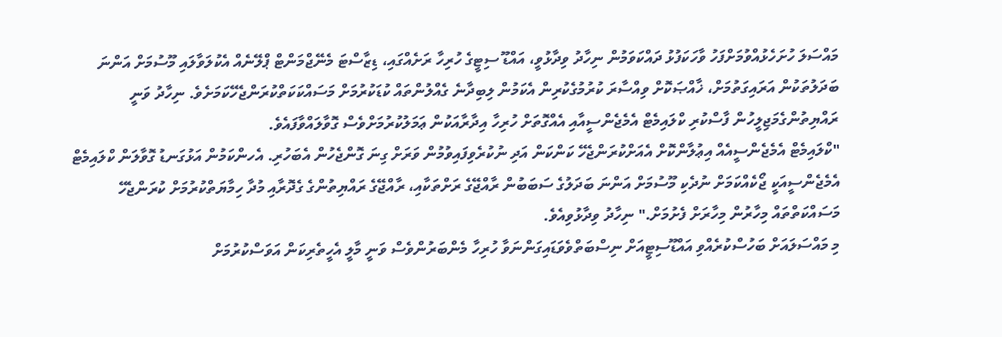މައްސަލަ ހުށަހެޅުއްވުމަށްފަހު ވާހަކަފުޅު ދައްކަވަމުން ނިހާދު ވިދާޅުވީ، އައްޑޫ ސިޓީގެ ހުރިހާ ރަށެއްގައި، ޑިޒާސްޓަ މެނޭޖްމަންޓް ޕްލޭނެއް އެކުލަވާލައި މޫސުމަށް އަންނަ ބަދަލުތަކުން އަރައިގަތުމަށް، ޚާއްޞަކޮށް ވިއްސާރަ ކުރުމުގެކުރިން އެކަމުން ލިބިދާނެ ގެއްލުންތައް ކުޑަކުރުމަށް މަސައްކަކަތްކުރަންޖެހޭކަމަށެވެ. ނިހާދު ވަނީ ރައްޔިތުންގެމަޖިލީހުން ފާސްކުރި ކްލައިމެޓް އެމެޖެންސީއާއި އެއްގޮތަށް ހުރިހާ އިދާރާއަކުން ޢަމަލުކުރުމަށްވެސް ގޮވާލައްވާފައެވެ.
"ކްލައިމެޓް އެމެޖެންސީއެއް އިޢުލާންކޮށް އެއަށްކުރަންޖެހޭ ކަންކަން އަދި ނުކުރެވިފައިވުމުން ވަރަށް ގިނަ ގޮންޖެހުން އެބަހުރި. އެހންކަމުން އަޅުގަނޑު ގޮވާލަން ކްލައިމެޓް އެމެޖެންސީއަކީ ޖޯކެއްކަމަށް ނުދެކި މޫސުމަށް އަންނަ ބަދަލުގެ ސަބަބުން ރާއްޖޭގެ ރަށްތަކާއި، ރާއްޖޭގެ ރައްޔިތުންގެ ގެދޮރާއި މުދާ ހިމާޔަތްކުރުމަށް ކުރަންޖެހޭ މަސައްކަތްތައް މިހާރުން މިހާރަށް ފެށުމަށް." ނިހާދު ވިދާޅުވިއެވެ.
މި މައްސަލައަށް ބަހުސްކުރެއްވި އައްޑޫސިޓީއަށް ނިސްބަތްވެވަޑައިގަންނަވާ ހުރިހާ މެންބަރުންވެސް ވަނީ މާލީ އެހީތެރިކަން އަވަސްކުރުމަށް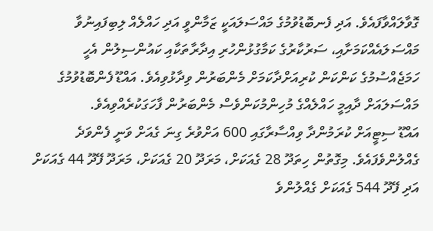ގޮވާލައްވާފައެވެ. އަދި ފެނބޮޑުވުމުގެ މައްސަލައަކީ ޒަމާންވީ އަދި ހައްލެއް ލިބިފައިނުވާ މައްސަލައެއްކަމަށާއި، ސަރުކާރުގެ ކަމާގުޅުންހުރި އިދާރާތަކާއި ކައުންސިލުން އެހީ ހަމަޖެއްސުމުގެ ކަންކަން ކުރިއަށްދާކަމަށް މެންބަރުން ވިދާޅުވިއެވެ. އައްޑޫ ފެންބޮޑުވުމުގެ މައްސަލައަށް ދާއިމީ ހައްލެއްގެ މުހިންމުކަންވެސް މެންބަރުން ފާހަގަކުރެއްވިއެވެ.
އައްޑޫ ސިޓީއަށް ކުރަމުންދާ ވިއްސާރާގައި 600 އަށްވުރެ ގިނަ ގެއަށް ވަނީ ފެންވަދެ ގެއްލުންވެފައެވެ. މިގޮތުން ހިތަދޫ 28 ގެއަކަށް، މަރަދޫ 20 ގެއަކަށް، މަރަދޫ ފޭދޫ 44 ގެއަކަށް އަދި ފޭދޫ 544 ގެއަކަށް ގެއްލުންވެ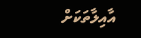އާއިލާތަކަށް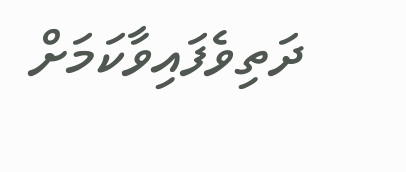ދަތިވެފައިވާކަމަށް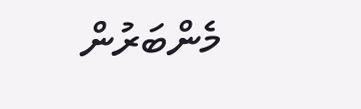މެންބަރުން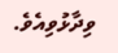ވިދާޅުވިއެވެ.